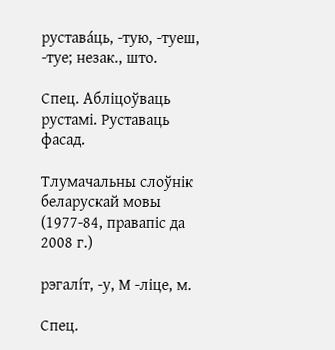рустава́ць, ‑тую, ‑туеш, ‑туе; незак., што.

Спец. Абліцоўваць рустамі. Руставаць фасад.

Тлумачальны слоўнік беларускай мовы (1977-84, правапіс да 2008 г.)

рэгалі́т, ‑у, М ‑ліце, м.

Спец.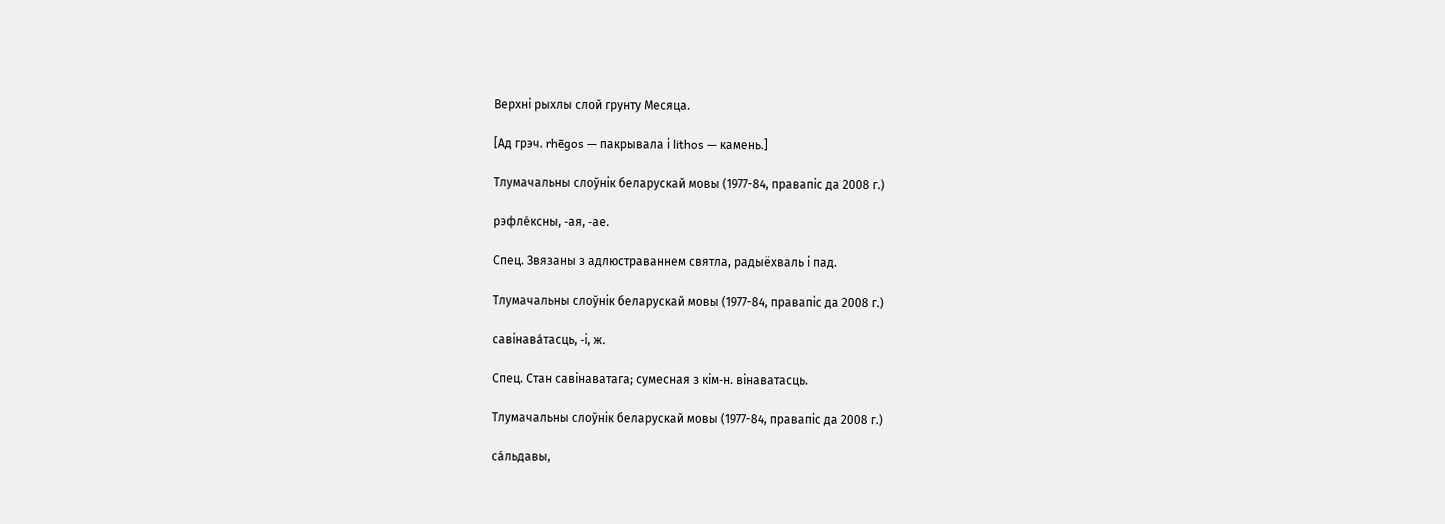Верхні рыхлы слой грунту Месяца.

[Ад грэч. rhēgos — пакрывала і lithos — камень.]

Тлумачальны слоўнік беларускай мовы (1977-84, правапіс да 2008 г.)

рэфле́ксны, ‑ая, ‑ае.

Спец. Звязаны з адлюстраваннем святла, радыёхваль і пад.

Тлумачальны слоўнік беларускай мовы (1977-84, правапіс да 2008 г.)

савінава́тасць, ‑і, ж.

Спец. Стан савінаватага; сумесная з кім‑н. вінаватасць.

Тлумачальны слоўнік беларускай мовы (1977-84, правапіс да 2008 г.)

са́льдавы,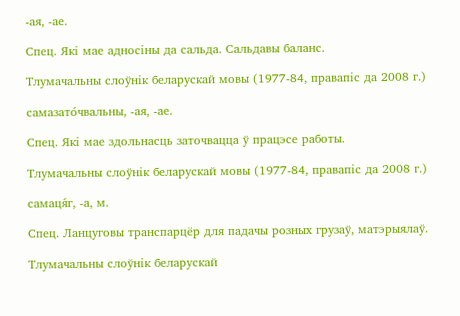‑ая, ‑ае.

Спец. Які мае адносіны да сальда. Сальдавы баланс.

Тлумачальны слоўнік беларускай мовы (1977-84, правапіс да 2008 г.)

самазато́чвальны, ‑ая, ‑ае.

Спец. Які мае здольнасць заточвацца ў працэсе работы.

Тлумачальны слоўнік беларускай мовы (1977-84, правапіс да 2008 г.)

самаця́г, ‑а, м.

Спец. Ланцуговы транспарцёр для падачы розных грузаў, матэрыялаў.

Тлумачальны слоўнік беларускай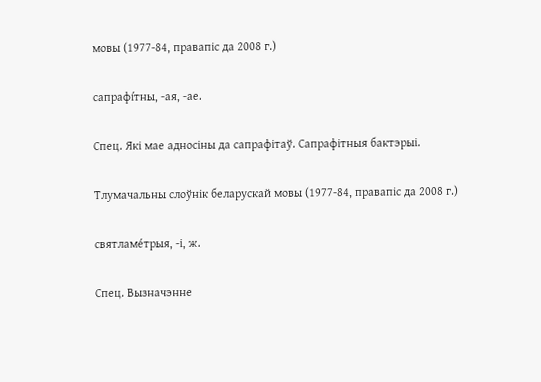мовы (1977-84, правапіс да 2008 г.)

сапрафі́тны, ‑ая, ‑ае.

Спец. Які мае адносіны да сапрафітаў. Сапрафітныя бактэрыі.

Тлумачальны слоўнік беларускай мовы (1977-84, правапіс да 2008 г.)

святламе́трыя, ‑і, ж.

Спец. Вызначэнне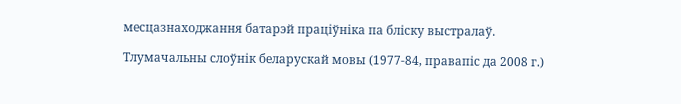месцазнаходжання батарэй праціўніка па бліску выстралаў.

Тлумачальны слоўнік беларускай мовы (1977-84, правапіс да 2008 г.)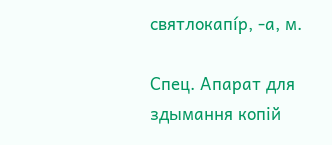святлокапі́р, ‑а, м.

Спец. Апарат для здымання копій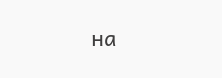на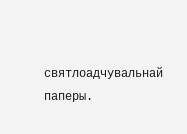святлоадчувальнай паперы.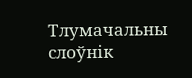Тлумачальны слоўнік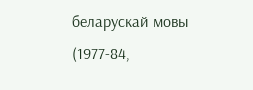беларускай мовы (1977-84,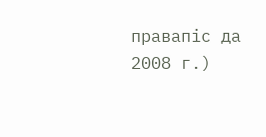правапіс да 2008 г.)